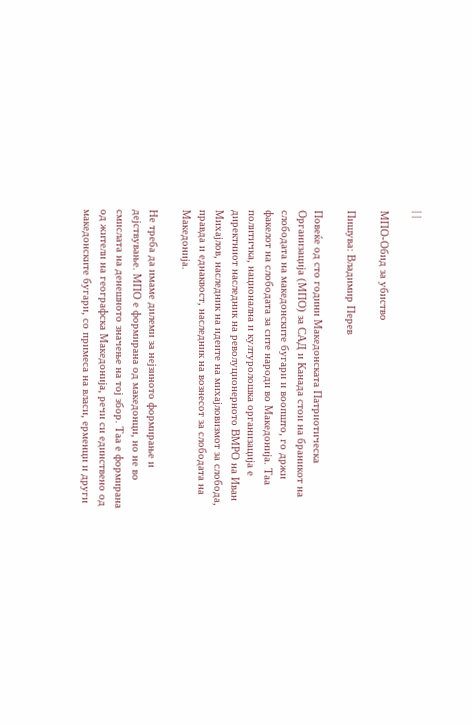| |

МПО-Обид за убиство

Пишува: Владимир Перев

Повеќе од сто години Македонската Патриотическа Организација (МПО) за САД и Канада стои на браникот на слободата на македонските бугари и воопшто, го држи факелот на слободата за сите народи во Македонија. Таа политичка, национална и културолошка организација е директниот наследник на револуционерното ВМРО на Иван Михајлов, наследник на идеите на михајловизмот за слобода, правда и еднаквост, наследник на вознесот за слободата на Македонија.

Не треба да имаме дилеми за нејзиното формирање и дејствување. МПО е формирана од македонци, но не во смислата на денешното значење на тој збор. Таа е формирана од жители на географска Македонија, речи си единствено од македонските бугари, со примеса на власи, ерменци и други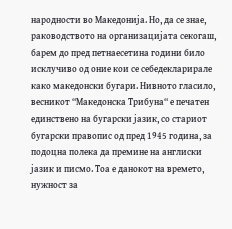народности во Македонија. Но, да се знае, раководството на организацијата секогаш, барем до пред петнаесетина години било исклучиво од оние кои се себедекларирале како македонски бугари. Нивното гласило, весникот “Македонска Трибуна“ е печатен единствено на бугарски јазик, со стариот бугарски правопис од пред 1945 година, за подоцна полека да премине на англиски јазик и писмо. Тоа е данокот на времето, нужност за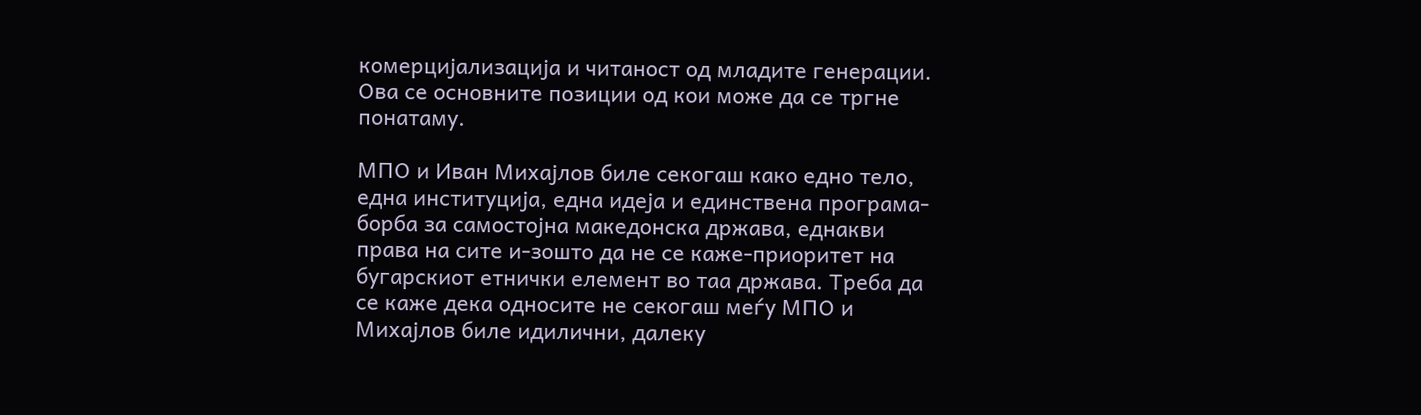комерцијализација и читаност од младите генерации. Ова се основните позиции од кои може да се тргне понатаму.

МПО и Иван Михајлов биле секогаш како едно тело, една институција, една идеја и единствена програма-борба за самостојна македонска држава, еднакви права на сите и-зошто да не се каже-приоритет на бугарскиот етнички елемент во таа држава. Треба да се каже дека односите не секогаш меѓу МПО и Михајлов биле идилични, далеку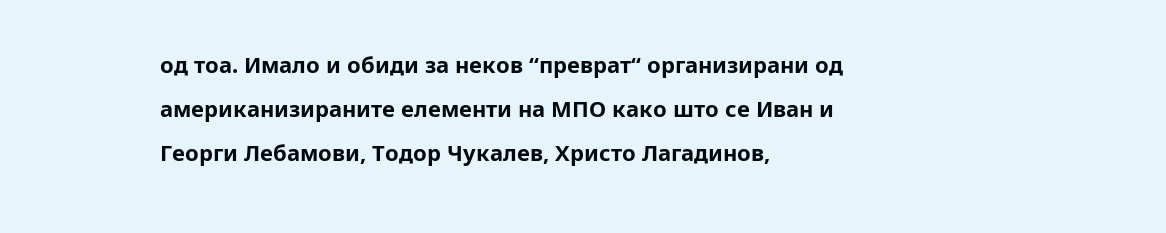од тоа. Имало и обиди за неков “преврат“ организирани од американизираните елементи на МПО како што се Иван и Георги Лебамови, Тодор Чукалев, Христо Лагадинов,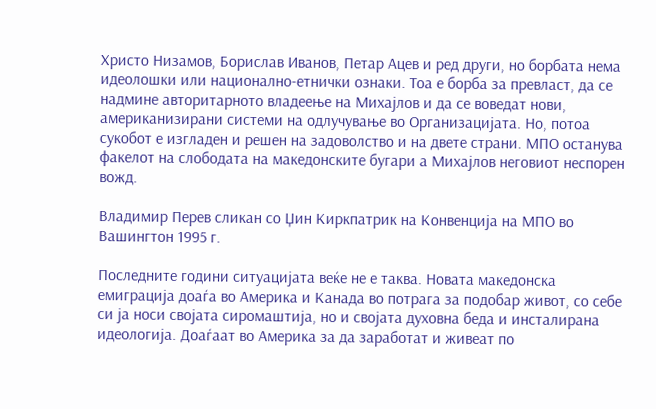Христо Низамов, Борислав Иванов, Петар Ацев и ред други, но борбата нема идеолошки или национално-етнички ознаки. Тоа е борба за превласт, да се надмине авторитарното владеење на Михајлов и да се воведат нови, американизирани системи на одлучување во Организацијата. Но, потоа сукобот е изгладен и решен на задоволство и на двете страни. МПО останува факелот на слободата на македонските бугари а Михајлов неговиот неспорен вожд.

Владимир Перев сликан со Џин Киркпатрик на Конвенција на МПО во Вашингтон 1995 г.

Последните години ситуацијата веќе не е таква. Новата македонска емиграција доаѓа во Америка и Канада во потрага за подобар живот, со себе си ја носи својата сиромаштија, но и својата духовна беда и инсталирана идеологија. Доаѓаат во Америка за да заработат и живеат по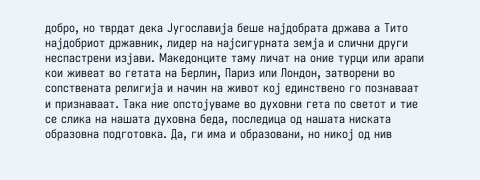добро, но тврдат дека Југославија беше најдобрата држава а Тито најдобриот државник, лидер на најсигурната земја и слични други неспастрени изјави. Македонците таму личат на оние турци или арапи кои живеат во гетата на Берлин, Париз или Лондон, затворени во сопствената религија и начин на живот кој единствено го познаваат и признаваат. Така ние опстојуваме во духовни гета по светот и тие се слика на нашата духовна беда, последица од нашата ниската образовна подготовка. Да, ги има и образовани, но никој од нив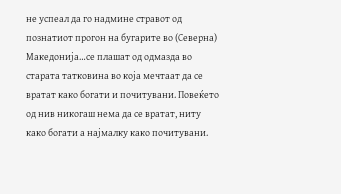не успеал да го надмине стравот од познатиот прогон на бугарите во (Северна) Македонија…се плашат од одмазда во старата татковина во која мечтаат да се вратат како богати и почитувани. Повеќето од нив никогаш нема да се вратат, ниту како богати а најмалку како почитувани.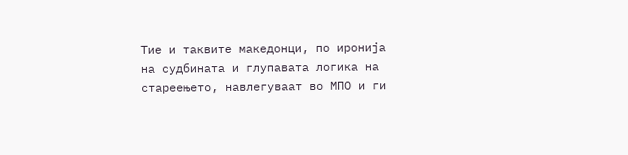Тие и таквите македонци, по иронија на судбината и глупавата логика на стареењето, навлегуваат во МПО и ги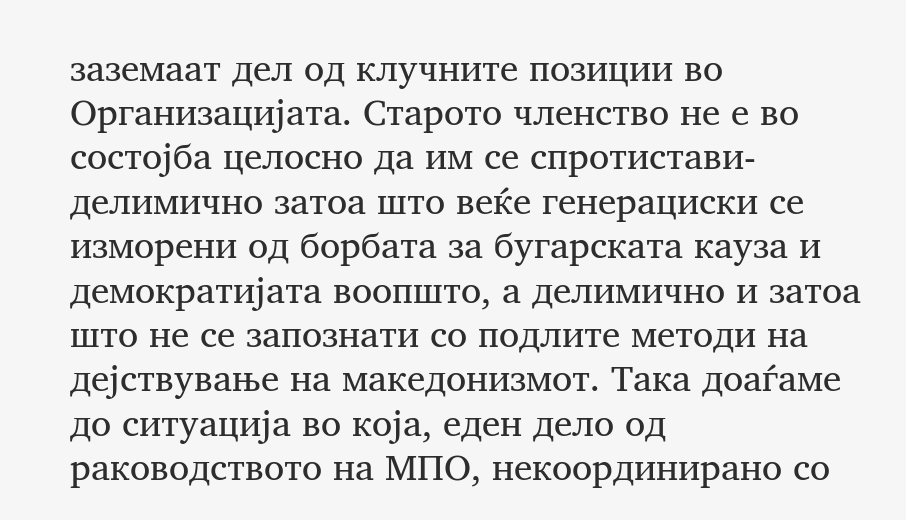заземаат дел од клучните позиции во Организацијата. Старото членство не е во состојба целосно да им се спротистави-делимично затоа што веќе генерациски се изморени од борбата за бугарската кауза и демократијата воопшто, а делимично и затоа што не се запознати со подлите методи на дејствување на македонизмот. Така доаѓаме до ситуација во која, еден дело од раководството на МПО, некоординирано со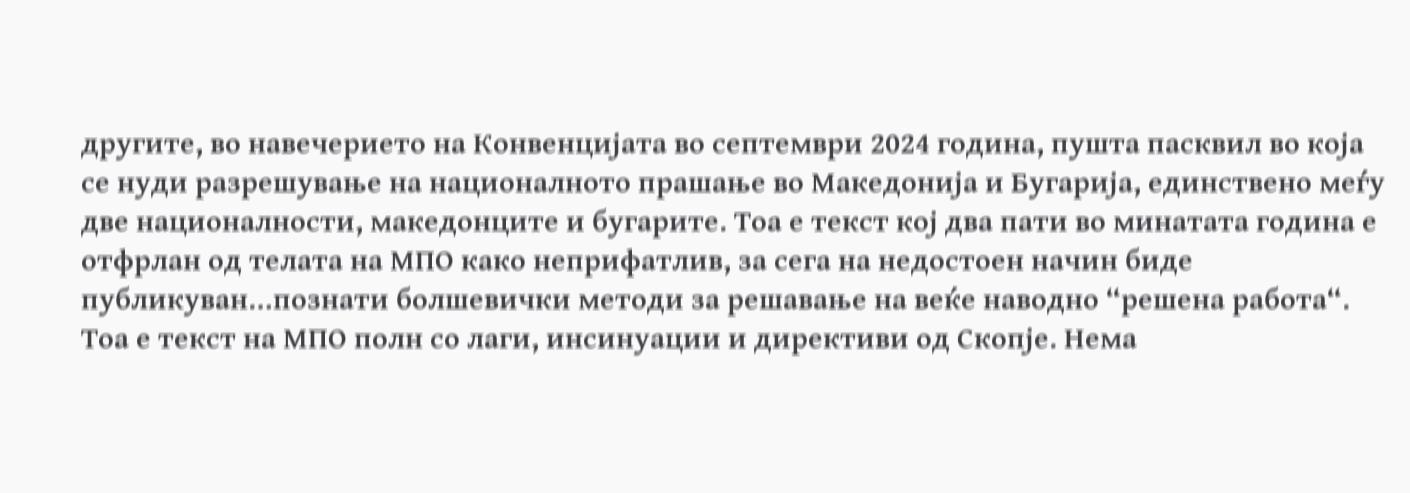другите, во навечерието на Конвенцијата во септември 2024 година, пушта пасквил во која се нуди разрешување на националното прашање во Македонија и Бугарија, единствено меѓу две националности, македонците и бугарите. Тоа е текст кој два пати во минатата година е отфрлан од телата на МПО како неприфатлив, за сега на недостоен начин биде публикуван…познати болшевички методи за решавање на веќе наводно “решена работа“. Тоа е текст на МПО полн со лаги, инсинуации и директиви од Скопје. Нема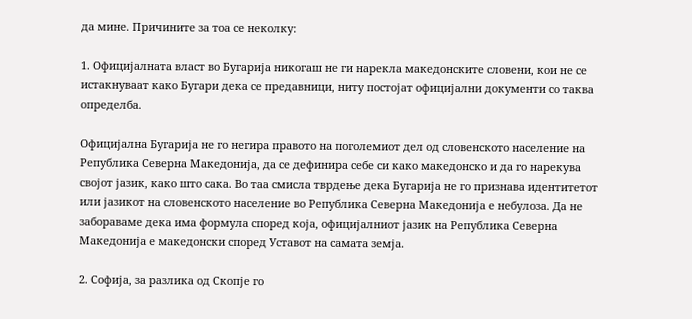да мине. Причините за тоа се неколку:

1. Официјалната власт во Бугарија никогаш не ги нарекла македонските словени, кои не се истакнуваат како Бугари дека се предавници, ниту постојат официјални документи со таква определба.

Официјална Бугарија не го негира правото на поголемиот дел од словенското население на Република Северна Македонија, да се дефинира себе си како македонско и да го нарекува својот јазик, како што сака. Во таа смисла тврдење дека Бугарија не го признава идентитетот или јазикот на словенското население во Република Северна Македонија е небулоза. Да не забораваме дека има формула според која, официјалниот јазик на Република Северна Македонија е македонски според Уставот на самата земја.

2. Софија, за разлика од Скопје го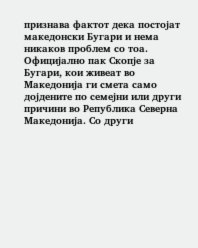признава фактот дека постојат македонски Бугари и нема никаков проблем со тоа. Официјално пак Скопје за Бугари, кои живеат во Македонија ги смета само дојдените по семејни или други причини во Република Северна Македонија. Со други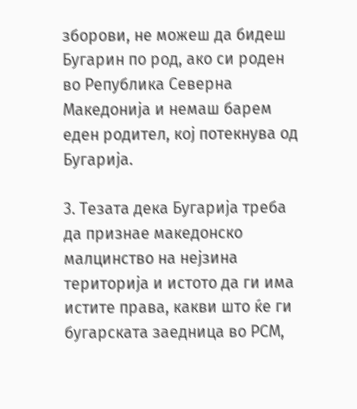зборови, не можеш да бидеш Бугарин по род, ако си роден во Република Северна Македонија и немаш барем еден родител, кој потекнува од Бугарија.

3. Тезата дека Бугарија треба да признае македонско малцинство на нејзина територија и истото да ги има истите права, какви што ќе ги бугарската заедница во РСМ,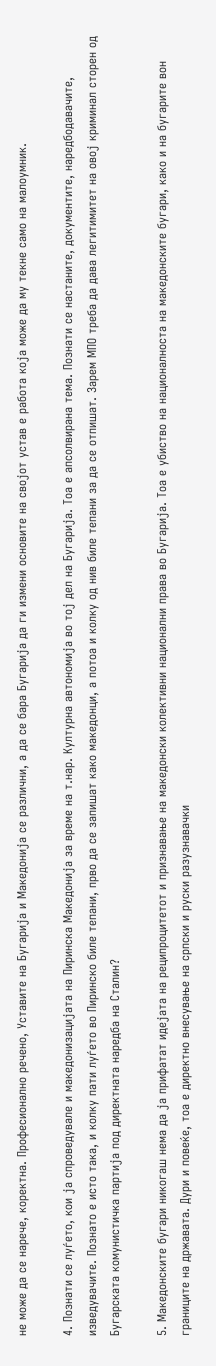не може да се нарече, коректна. Професионално речено, Уставите на Бугарија и Македонија се различни, а да се бара Бугарија да ги измени основите на својот устав е работа која може да му текне само на малоумник.

4. Познати се луѓето, кои ја спроведувале и македонизацијата на Пиринска Македонија за време на т.нар. Културна автономија во тој дел на Бугарија. Тоа е апсолвирана тема. Познати се настаните, документите, наредбодавачите, изведувачите. Познато е исто така, и колку пати луѓето во Пиринско биле тепани, прво да се запишат како македонци, а потоа и колку од нив биле тепани за да се отпишат. Зарем МПО треба да дава легитимитет на овој криминал сторен од Бугарската комунистичка партија под директната наредба на Сталин?

5. Македонските бугари никогаш нема да ја прифатат идејата на реципроцитетот и признавање на македонски колективни национални права во Бугарија. Тоа е убиство на националноста на македонските бугари, како и на бугарите вон границите на државата. Дури и повеќе, тоа е директно внесување на српски и руски разузнавачки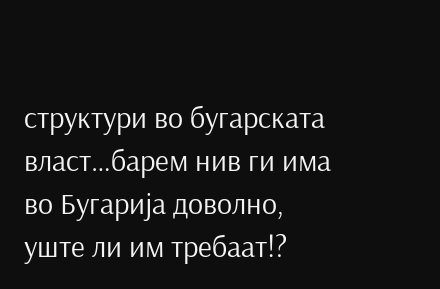структури во бугарската власт…барем нив ги има во Бугарија доволно, уште ли им требаат!?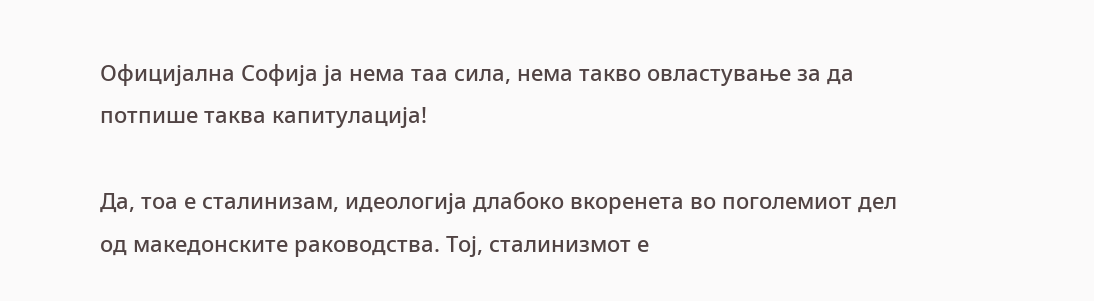Официјална Софија ја нема таа сила, нема такво овластување за да потпише таква капитулација!

Да, тоа е сталинизам, идеологија длабоко вкоренета во поголемиот дел од македонските раководства. Тој, сталинизмот е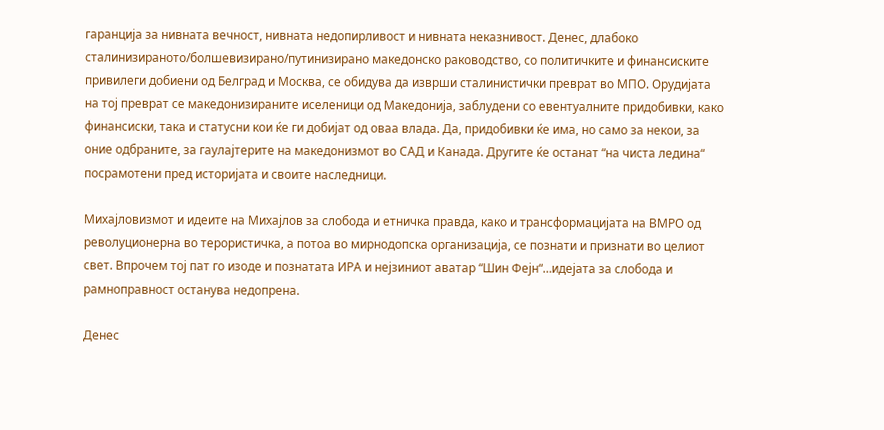гаранција за нивната вечност, нивната недопирливост и нивната неказнивост. Денес, длабоко сталинизираното/болшевизирано/путинизирано македонско раководство, со политичките и финансиските привилеги добиени од Белград и Москва, се обидува да изврши сталинистички преврат во МПО. Орудијата на тој преврат се македонизираните иселеници од Македонија, заблудени со евентуалните придобивки, како финансиски, така и статусни кои ќе ги добијат од оваа влада. Да, придобивки ќе има, но само за некои, за оние одбраните, за гаулајтерите на македонизмот во САД и Канада. Другите ќе останат “на чиста ледина“ посрамотени пред историјата и своите наследници.

Михајловизмот и идеите на Михајлов за слобода и етничка правда, како и трансформацијата на ВМРО од револуционерна во терористичка, а потоа во мирнодопска организација, се познати и признати во целиот свет. Впрочем тој пат го изоде и познатата ИРА и нејзиниот аватар “Шин Фејн“…идејата за слобода и рамноправност останува недопрена.

Денес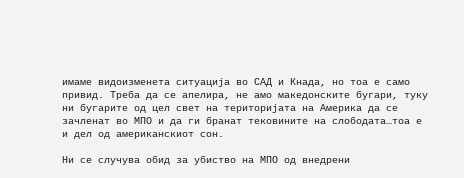имаме видоизменета ситуација во САД и Кнада, но тоа е само привид. Треба да се апелира, не амо македонските бугари, туку ни бугарите од цел свет на територијата на Америка да се зачленат во МПО и да ги бранат тековините на слободата…тоа е и дел од американскиот сон.

Ни се случува обид за убиство на МПО од внедрени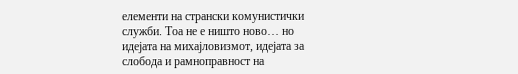елементи на странски комунистички служби. Тоа не е ништо ново… но идејата на михајловизмот, идејата за слобода и рамноправност на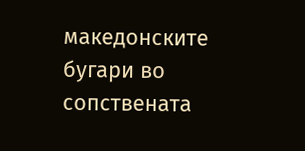македонските бугари во сопствената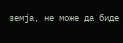земја, не може да биде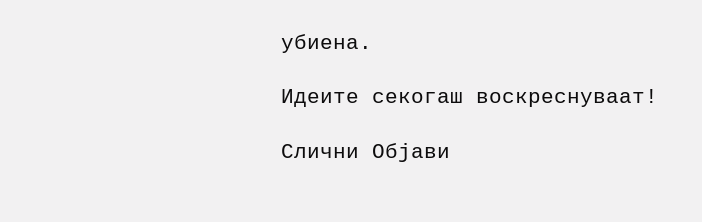убиена.

Идеите секогаш воскреснуваат!

Слични Објави